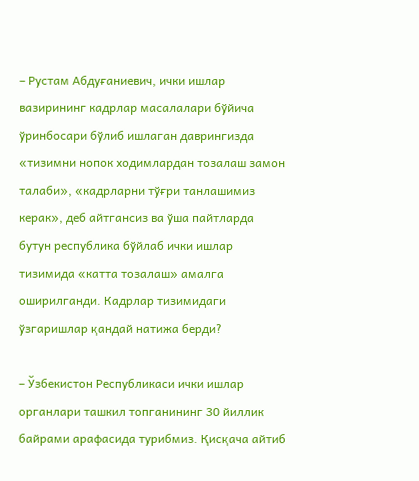– Рустам Абдуғаниевич, ички ишлар вазирининг кадрлар масалалари бўйича ўринбосари бўлиб ишлаган даврингизда «тизимни нопок ходимлардан тозалаш замон талаби», «кадрларни тўғри танлашимиз керак», деб айтгансиз ва ўша пайтларда бутун республика бўйлаб ички ишлар тизимида «катта тозалаш» амалга оширилганди. Кадрлар тизимидаги ўзгаришлар қандай натижа берди?

– Ўзбекистон Республикаси ички ишлар органлари ташкил топганининг 30 йиллик байрами арафасида турибмиз. Қисқача айтиб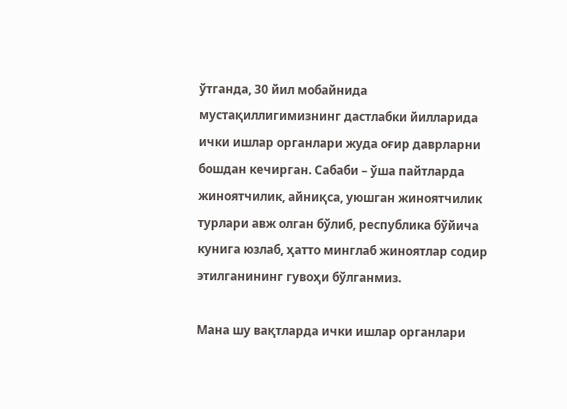ўтганда, 30 йил мобайнида мустақиллигимизнинг дастлабки йилларида ички ишлар органлари жуда оғир даврларни бошдан кечирган. Сабаби – ўша пайтларда жиноятчилик, айниқса, уюшган жиноятчилик турлари авж олган бўлиб, республика бўйича кунига юзлаб, ҳатто минглаб жиноятлар содир этилганининг гувоҳи бўлганмиз.

Мана шу вақтларда ички ишлар органлари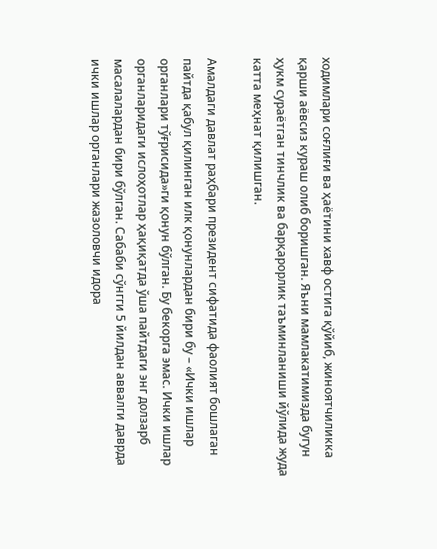ходимлари соғлиғи ва ҳаётини хавф остига қўйиб, жиноятчиликка қарши аёвсиз кураш олиб боришган. Яъни мамлакатимизда бугун ҳукм сураётган тинчлик ва барқарорлик таъминланиши йўлида жуда катта меҳнат қилишган.

Амалдаги давлат раҳбари президент сифатида фаолият бошлаган пайтда қабул қилинган илк қонунлардан бири бу – «Ички ишлар органлари тўғрисида»ги қонун бўлган. Бу бекорга эмас. Ички ишлар органларидаги ислоҳотлар ҳақиқатда ўша пайтдаги энг долзарб масалалардан бири бўлган. Сабаби сўнгги 5 йилдан аввалги даврда ички ишлар органлари жазоловчи идора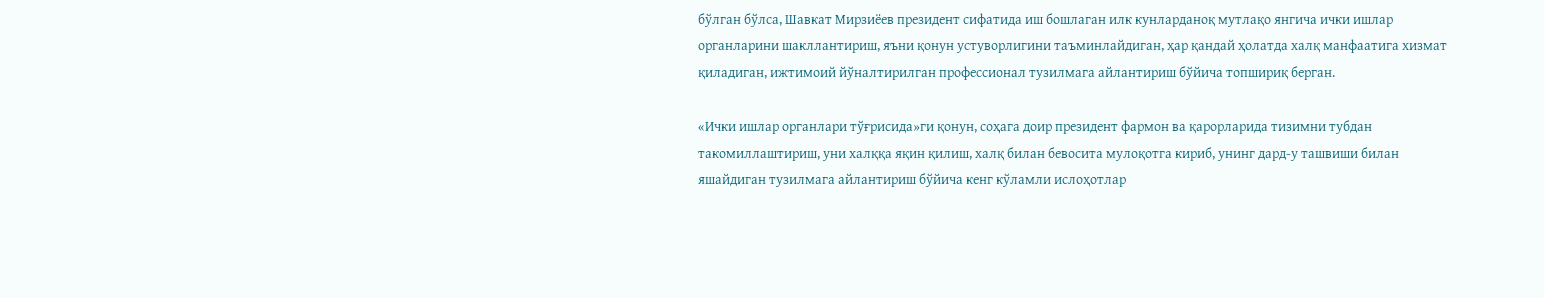бўлган бўлса, Шавкат Мирзиёев президент сифатида иш бошлаган илк кунларданоқ мутлақо янгича ички ишлар органларини шакллантириш, яъни қонун устуворлигини таъминлайдиган, ҳар қандай ҳолатда халқ манфаатига хизмат қиладиган, ижтимоий йўналтирилган профессионал тузилмага айлантириш бўйича топшириқ берган.

«Ички ишлар органлари тўғрисида»ги қонун, соҳага доир президент фармон ва қарорларида тизимни тубдан такомиллаштириш, уни халққа яқин қилиш, халқ билан бевосита мулоқотга кириб, унинг дард-у ташвиши билан яшайдиган тузилмага айлантириш бўйича кенг кўламли ислоҳотлар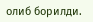олиб борилди.